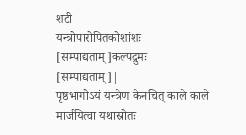शटी
यन्त्रोपारोपितकोशांशः
[सम्पाद्यताम्]कल्पद्रुमः
[सम्पाद्यताम्]|
पृष्ठभागोऽयं यन्त्रेण केनचित् काले काले मार्जयित्वा यथास्रोतः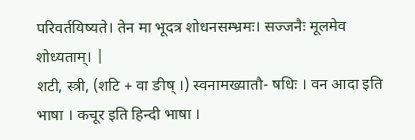परिवर्तयिष्यते। तेन मा भूदत्र शोधनसम्भ्रमः। सज्जनैः मूलमेव शोध्यताम्। |
शटी, स्त्री, (शटि + वा ङीष् ।) स्वनामख्यातौ- षधिः । वन आदा इति भाषा । कचूर इति हिन्दी भाषा ।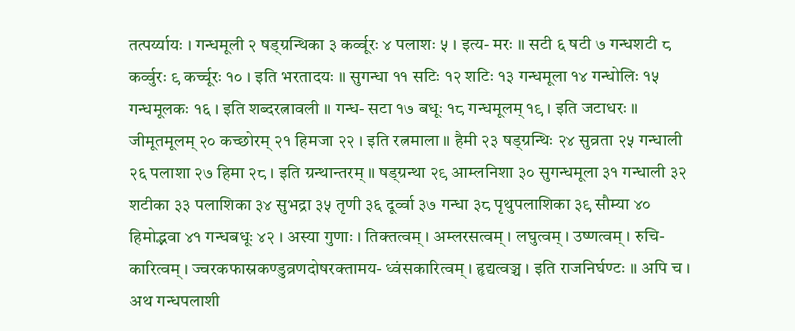तत्पर्य्यायः । गन्धमूली २ षड्ग्रन्थिका ३ कर्व्वूरः ४ पलाशः ५ । इत्य- मरः ॥ सटी ६ षटी ७ गन्धशटी ८ कर्व्वुरः ९ कर्च्चूरः १० । इति भरतादयः ॥ सुगन्धा ११ सटिः १२ शटिः १३ गन्धमूला १४ गन्धोलिः १५ गन्धमूलकः १६ । इति शब्दरत्नावली ॥ गन्ध- सटा १७ बधूः १८ गन्धमूलम् १९ । इति जटाधरः ॥ जीमूतमूलम् २० कच्छोरम् २१ हिमजा २२ । इति रत्नमाला ॥ हैमी २३ षड्ग्रन्थिः २४ सुव्रता २५ गन्धाली २६ पलाशा २७ हिमा २८ । इति ग्रन्थान्तरम् ॥ षड्ग्रन्था २९ आम्लनिशा ३० सुगन्धमूला ३१ गन्धाली ३२ शटीका ३३ पलाशिका ३४ सुभद्रा ३५ तृणी ३६ दूर्व्वा ३७ गन्धा ३८ पृथुपलाशिका ३९ सौम्या ४० हिमोद्भवा ४१ गन्धबधूः ४२ । अस्या गुणाः । तिक्तत्वम् । अम्लरसत्वम् । लघुत्वम् । उष्णत्वम् । रुचि- कारित्वम् । ज्वरकफास्रकण्डुव्रणदोषरक्तामय- ध्वंसकारित्वम् । हृद्यत्वञ्च । इति राजनिर्घण्टः ॥ अपि च । अथ गन्धपलाशी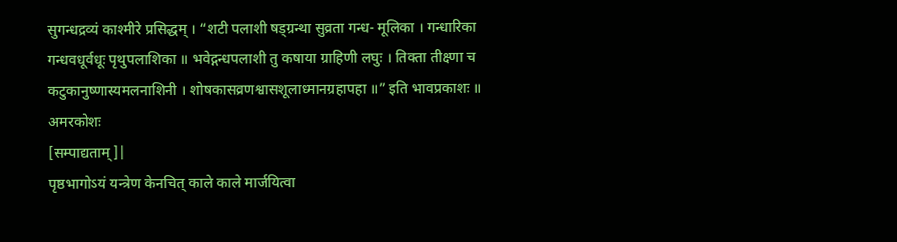सुगन्धद्रव्यं काश्मीरे प्रसिद्धम् । “शटी पलाशी षड्ग्रन्था सुव्रता गन्ध- मूलिका । गन्धारिका गन्धवधूर्वधूः पृथुपलाशिका ॥ भवेद्गन्धपलाशी तु कषाया ग्राहिणी लघुः । तिक्ता तीक्ष्णा च कटुकानुष्णास्यमलनाशिनी । शोषकासव्रणश्वासशूलाध्मानग्रहापहा ॥” इति भावप्रकाशः ॥
अमरकोशः
[सम्पाद्यताम्]|
पृष्ठभागोऽयं यन्त्रेण केनचित् काले काले मार्जयित्वा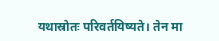यथास्रोतः परिवर्तयिष्यते। तेन मा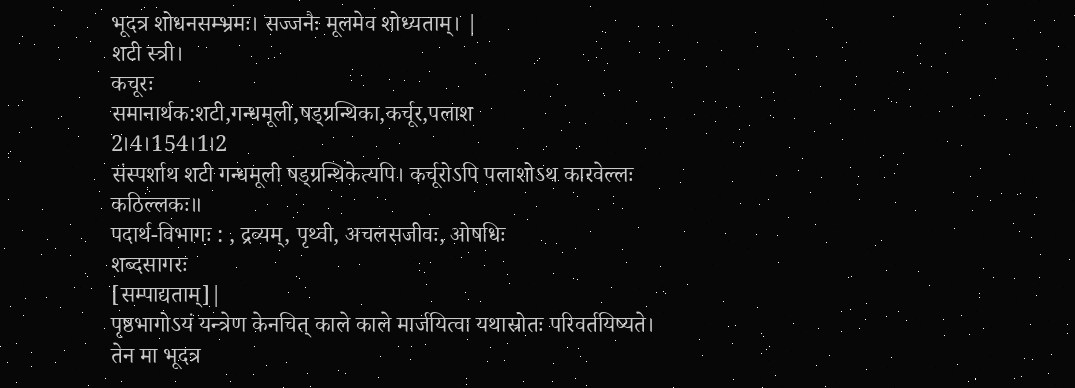भूदत्र शोधनसम्भ्रमः। सज्जनैः मूलमेव शोध्यताम्। |
शटी स्त्री।
कचूरः
समानार्थक:शटी,गन्धमूली,षड्ग्रन्थिका,कर्चूर,पलाश
2।4।154।1।2
संस्पर्शाथ शटी गन्धमूली षड्ग्रन्थिकेत्यपि। कर्चूरोऽपि पलाशोऽथ कारवेल्लः कठिल्लकः॥
पदार्थ-विभागः : , द्रव्यम्, पृथ्वी, अचलसजीवः, ओषधिः
शब्दसागरः
[सम्पाद्यताम्]|
पृष्ठभागोऽयं यन्त्रेण केनचित् काले काले मार्जयित्वा यथास्रोतः परिवर्तयिष्यते। तेन मा भूदत्र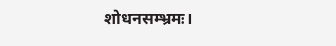शोधनसम्भ्रमः।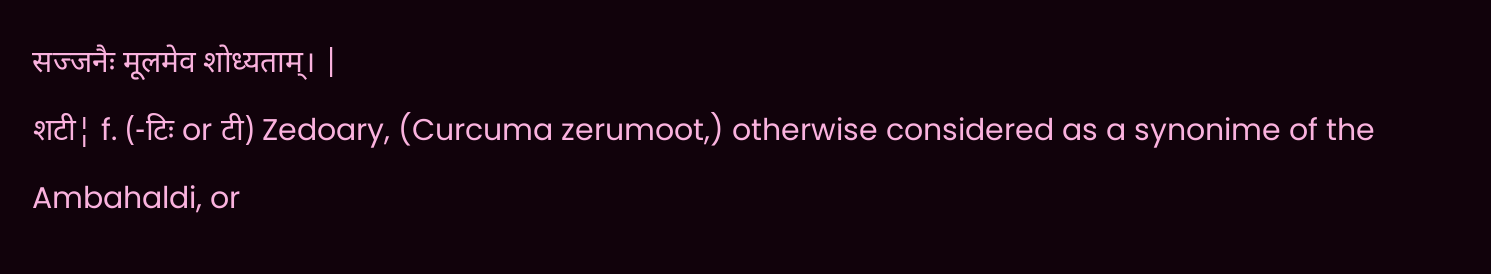सज्जनैः मूलमेव शोध्यताम्। |
शटी¦ f. (-टिः or टी) Zedoary, (Curcuma zerumoot,) otherwise considered as a synonime of the Ambahaldi, or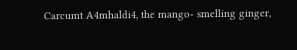Carcumt A4mhaldi4, the mango- smelling ginger,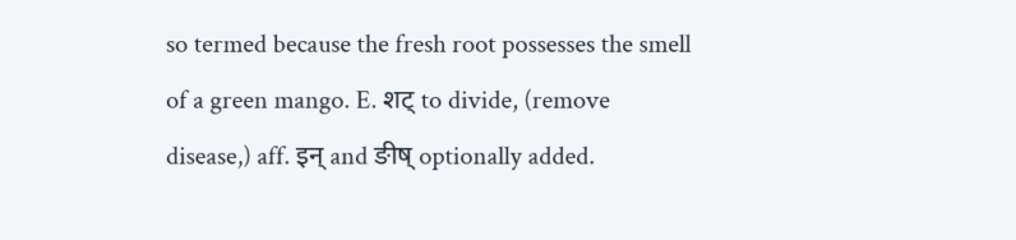so termed because the fresh root possesses the smell of a green mango. E. शट् to divide, (remove disease,) aff. इन् and ङीष् optionally added.